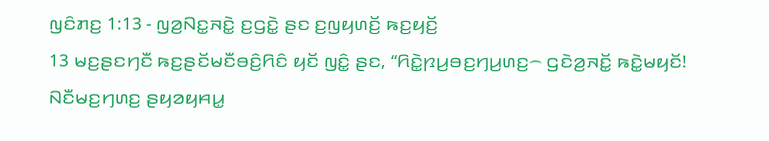ꤜꤢꤨꤊꤢ꤬ 1:13 - ꤜꤤ꤬ꤡꤢ꤭ꤏꤢꤧ꤭ ꤢ꤬ꤞꤢꤧ꤭ ꤔꤢ ꤢ꤬ꤜꤟꤛꤢꤩ꤬ ꤒꤢ꤬ꤟꤢꤩ꤬
13 ꤗꤢ꤬ꤔꤢꤚꤢꤪ ꤒꤢ꤬ꤔꤢꤩꤗꤢꤪꤋꤢꤨ꤬ꤖꤢꤨ ꤟꤢꤩ ꤜꤢꤨ꤭ ꤔꤢ, “ꤖꤢꤧ꤭ꤐꤣ꤬ꤋꤢ꤬ꤚꤣ꤬ꤛꤢ꤬꤮ ꤞꤢꤧꤤ꤬ꤏꤢꤩ꤭ ꤒꤢꤧ꤭ꤗꤟꤢꤩ! ꤡꤢꤪꤗꤢ꤬ꤚꤛꤢ꤬ ꤔꤟꤤꤟꤌꤣ꤭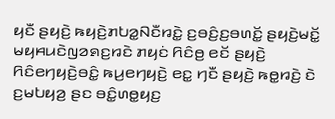ꤟꤢꤪ ꤔꤟꤢꤧ꤬ ꤒꤟꤢꤧ꤬ꤊꤝꤤ꤭ꤡꤢꤪꤙꤢꤧ꤭ ꤢ꤬ꤋꤢꤨ꤬ꤢ꤬ꤋꤛꤢꤩ꤭ ꤔꤟꤢꤧ꤬ꤗꤢꤩ꤭ ꤗꤟꤌꤣꤢꤧꤜꤤꤎꤢ꤬ꤙꤢꤧ ꤊꤟꤢꤦ ꤖꤢꤨꤥ꤬ ꤕꤢꤩ ꤔꤟꤢꤧ꤬ ꤖꤢꤨꤕꤚꤟꤢꤧ꤬ꤋꤢꤨ꤭ ꤒꤣ꤬ꤕꤚꤟꤢꤧ꤬ ꤕꤢ꤭ ꤚꤢꤪ ꤔꤟꤢꤧ꤬ ꤒꤥ꤭ꤙꤢꤧ꤬ ꤢꤧ ꤢ꤬ꤗꤝꤟꤤ꤬ ꤔꤢ ꤋꤢꤨ꤭ꤛꤥ꤭ꤟꤢ꤬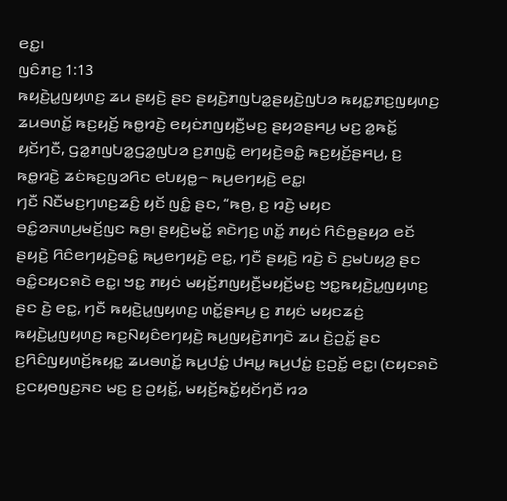ꤕꤢ꤭꤯
ꤜꤢꤨꤊꤢ꤬ 1:13
ꤒꤟꤢꤧ꤬ꤣ꤭ꤜꤟꤛꤢ꤬ ꤘꤣ ꤔꤟꤢꤧ꤬ ꤔꤢ ꤔꤟꤢꤧ꤬ꤊꤜꤝꤤ꤭ꤔꤟꤢꤧ꤬ꤜꤝꤤ ꤒꤟꤢ꤭ꤊꤢ꤬ꤜꤟꤛꤢ꤬ ꤘꤣꤋꤛꤢꤩ꤭ ꤒꤢ꤬ꤟꤢꤩ꤬ ꤒꤥ꤭ꤙꤢꤧ꤬ ꤕꤟꤢꤦꤊꤜꤟꤢꤪ꤬ꤗꤢ꤬ ꤔꤟꤤꤔꤌꤣ꤬ ꤗꤢ꤬ ꤤ꤭ꤒꤢꤩ꤭ ꤟꤢꤩꤚꤢꤪ, ꤞꤤ꤭ꤊꤜꤝꤤ꤭ꤞꤤ꤭ꤜꤝꤤ ꤢ꤬ꤊꤜꤢꤧ꤭ ꤕꤚꤟꤢꤧ꤬ꤋꤢꤨ꤭ ꤒꤢ꤬ꤟꤢꤩ꤬ꤔꤌꤣ꤬, ꤢ꤬ ꤒꤥ꤭ꤙꤢꤧ꤬ ꤘꤢꤦꤒꤢ꤬ꤜꤤꤖꤢ ꤕꤝꤟꤥ꤭꤮ ꤒꤣ꤬ꤕꤚꤟꤢꤧ꤬ ꤕꤢ꤭꤯
ꤚꤢꤪ ꤡꤢꤪꤗꤢ꤬ꤚꤛꤢ꤬ꤘꤢꤨ꤬ ꤟꤢꤩ ꤜꤢꤨ꤭ ꤔꤢ, “ꤒꤥ꤬, ꤢ꤬ ꤙꤢꤧ꤬ ꤗꤟꤢ ꤋꤢꤨ꤭ꤤꤏꤛꤣ꤬ꤗꤢꤩ꤬ꤜꤢ ꤒꤥ꤬꤯ ꤔꤟꤢꤧ꤬ꤗꤢꤩ꤭ ꤎꤢꤧꤚꤢ꤬ ꤛꤢꤩ꤭ ꤊꤟꤢꤦ ꤖꤢꤨꤥ꤬ꤔꤟꤤ ꤕꤢꤩ ꤔꤟꤢꤧ꤬ ꤖꤢꤨꤕꤚꤟꤢꤧ꤬ꤋꤢꤨ꤭ ꤒꤣ꤬ꤕꤚꤟꤢꤧ꤬ ꤕꤢ꤭, ꤚꤢꤪ ꤔꤟꤢꤧ꤬ ꤙꤢꤧ꤬ ꤢꤧ ꤢ꤬ꤗꤝꤟꤤ꤬ ꤔꤢ ꤋꤢꤨ꤭ꤢꤟꤢꤎꤢꤧ ꤕꤢ꤭꤯ ꤠꤢ꤭ ꤊꤟꤢꤦ ꤗꤟꤢꤩ꤬ꤊꤜꤟꤢꤪ꤬ꤗꤟꤢꤩ꤬ꤗꤢ꤬ ꤠꤢ꤭ꤒꤟꤢꤧ꤬ꤣ꤭ꤜꤟꤛꤢ꤬ ꤔꤢ ꤢꤧ꤬ ꤕꤢ꤭, ꤚꤢꤪ ꤒꤟꤢꤧ꤬ꤣ꤭ꤜꤟꤛꤢ꤬ ꤛꤢꤩ꤭ꤔꤌꤣ꤬ ꤢ꤬ ꤊꤟꤢꤦ ꤗꤟꤢꤘꤢꤦ꤬ ꤒꤟꤢꤧ꤬ꤣ꤭ꤜꤟꤛꤢ꤬ ꤒꤢ꤬ꤡꤟꤢꤨꤕꤚꤟꤢꤧ꤬ ꤒꤣ꤬ꤜꤟꤢꤧ꤬ꤊꤚꤢꤧ ꤘꤣ ꤢꤧ꤬ꤑꤢꤩ꤭ ꤔꤢ ꤢ꤬ꤖꤢꤨꤜꤟꤛꤢꤩ꤬ꤒꤟꤢ꤭ ꤘꤣꤋꤛꤢꤩ꤭ ꤒꤣ꤬ꤓꤢꤦ꤭ ꤓꤌꤣ꤭ ꤒꤣ꤬ꤓꤢꤦ꤭ ꤢ꤬ꤑꤢꤩ꤭ ꤕꤢ꤭꤯ (ꤢꤟꤢꤎꤢꤧ ꤢ꤬ꤍꤟꤥꤜꤢ꤬ꤏꤢ ꤗꤢ꤬ ꤢ꤬ ꤑꤟꤢꤩ꤭, ꤗꤟꤢꤩ꤬ꤒꤢꤩ꤭ꤟꤢꤩꤚꤢꤪ ꤙꤤ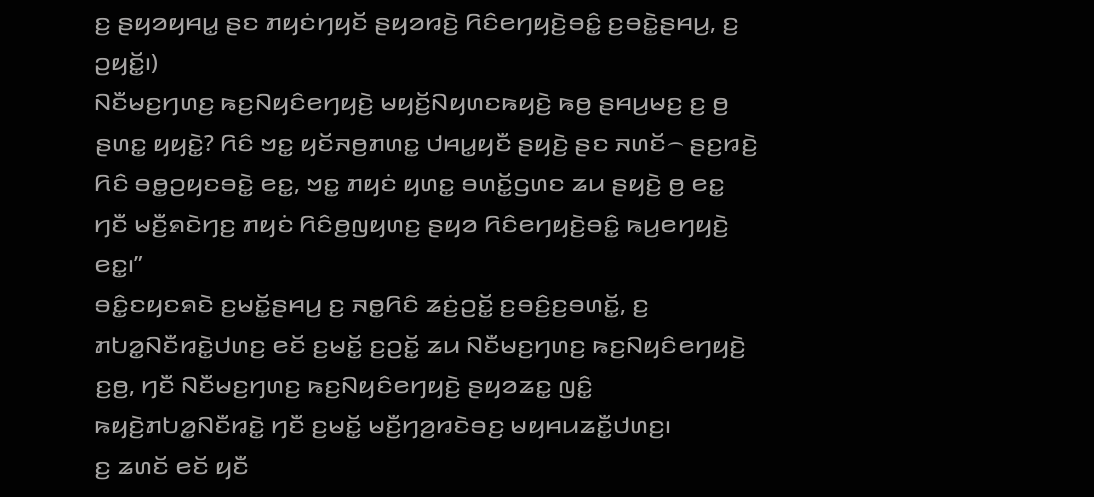ꤢ꤬ ꤔꤟꤤꤟꤌꤣ꤭ ꤔꤢ ꤊꤟꤢꤦꤚꤟꤢꤩ ꤔꤟꤤꤙꤢꤧ꤬ ꤖꤢꤨꤕꤚꤟꤢꤧ꤬ꤋꤢꤨ꤭ ꤢ꤬ꤋꤢꤧ꤭ꤔꤌꤣ꤬, ꤢ꤬ ꤑꤟꤢꤩ꤭꤯)
ꤡꤢꤪꤗꤢ꤬ꤚꤛꤢ꤬ ꤒꤢ꤬ꤡꤟꤢꤨꤕꤚꤟꤢꤧ꤬ ꤗꤟꤢꤩ꤬ꤡꤟꤛꤢꤒꤟꤢꤧ꤬ ꤒꤥ꤬ ꤔꤌꤣ꤬ꤗꤢ꤬ ꤢ꤬ ꤥ꤬ ꤔꤛꤢ꤭ ꤟꤟꤢꤧ꤭? ꤖꤢꤨ ꤠꤢ꤭ ꤟꤢꤩꤏꤥ꤬ꤊꤛꤢ꤭ ꤓꤌꤣ꤭ꤟꤢꤪ ꤔꤟꤢꤧ꤬ ꤔꤢ ꤏꤛꤢꤩ꤮ ꤔꤢ꤬ꤙꤢꤧ꤬ ꤖꤢꤨ ꤋꤥ꤭ꤑꤟꤢꤋꤢꤧ꤭ ꤕꤢ꤭, ꤠꤢ꤭ ꤊꤟꤢꤦ ꤟꤛꤢ꤭ ꤋꤛꤢꤩ꤭ꤞꤛꤢ ꤘꤣ ꤔꤟꤢꤧ꤬ ꤥ꤬ ꤕꤢ꤭ ꤚꤢꤪ ꤗꤢꤪ꤬ꤎꤢꤧꤚꤢ꤬ ꤊꤟꤢꤦ ꤖꤢꤨꤥ꤬ꤜꤟꤛꤢ꤬ ꤔꤟꤤ ꤖꤢꤨꤕꤚꤟꤢꤧ꤬ꤋꤢꤨ꤭ ꤒꤣ꤬ꤕꤚꤟꤢꤧ꤬ ꤕꤢ꤭꤯”
ꤋꤢꤨ꤭ꤢꤟꤢꤎꤢꤧ ꤢ꤬ꤗꤢꤩ꤭ꤔꤌꤣ꤬ ꤢ꤬ ꤏꤥ꤭ꤖꤢꤨ ꤘꤢꤦ꤬ꤑꤢꤩ꤭ ꤢ꤬ꤋꤢꤨ꤬ꤢ꤬ꤋꤛꤢꤩ꤭, ꤢ꤬ ꤊꤝꤤ꤭ꤡꤢꤪꤙꤢꤧ꤭ꤓꤛꤢ꤬ ꤕꤢꤩ ꤢ꤬ꤗꤢꤩ꤭ ꤢ꤬ꤑꤢꤩ꤭ ꤘꤣ ꤡꤢꤪꤗꤢ꤬ꤚꤛꤢ꤬ ꤒꤢ꤬ꤡꤟꤢꤨꤕꤚꤟꤢꤧ꤬ ꤢ꤬ꤥ꤬, ꤚꤢꤪ ꤡꤢꤪꤗꤢ꤬ꤚꤛꤢ꤬ ꤒꤢ꤬ꤡꤟꤢꤨꤕꤚꤟꤢꤧ꤬ ꤔꤟꤤꤘꤢ꤭ ꤜꤢꤨ꤭ ꤒꤟꤢꤧ꤬ꤊꤝꤤ꤭ꤡꤢꤪꤙꤢꤧ꤭ ꤚꤢꤪ ꤢ꤬ꤗꤢꤩ꤭ ꤗꤢꤪ꤬ꤚꤤ꤬ꤙꤢꤧꤋꤢ꤬ ꤗꤟꤌꤣꤘꤢꤪ꤭ꤓꤛꤢ꤬꤯
ꤢ꤬ ꤘꤛꤢꤩ ꤕꤢꤩ ꤟꤢꤪ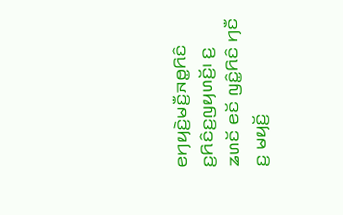ꤕꤚꤟꤢꤧ꤬ꤗꤢꤪ꤬ꤏꤥ꤭ꤖꤢꤨ ꤢ꤬ꤖꤢꤨꤢ꤬ꤜꤟꤛꤢꤩ꤬꤯ ꤢ꤬ ꤘꤛꤢꤩ ꤕꤢꤩ ꤜꤢꤨ꤭ꤖꤢꤨ ꤚꤢꤪ ꤢ꤬ ꤗꤟꤢꤩ꤬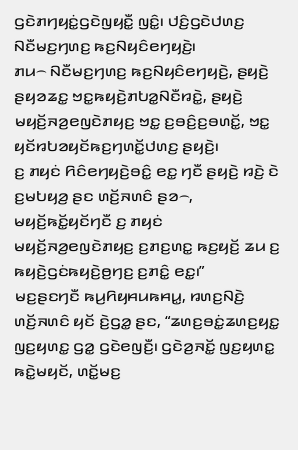ꤞꤢꤧꤊꤚꤟꤢꤦ꤭ꤞꤢꤧꤜꤟꤢꤪ꤭ ꤜꤢꤨ꤭꤯ ꤓꤢꤨ꤬ꤞꤢꤧꤓꤛꤢ꤬ ꤡꤢꤪꤗꤢ꤬ꤚꤛꤢ꤬ ꤒꤢ꤬ꤡꤟꤢꤨꤕꤚꤟꤢꤧ꤬꤯
ꤊꤣ꤮ ꤡꤢꤪꤗꤢ꤬ꤚꤛꤢ꤬ ꤒꤢ꤬ꤡꤟꤢꤨꤕꤚꤟꤢꤧ꤬, ꤔꤟꤢꤧ꤬ ꤔꤟꤤꤘꤢ꤭ ꤠꤢ꤭ꤒꤟꤢꤧ꤬ꤊꤝꤤ꤭ꤡꤢꤪꤙꤢꤧ꤭, ꤔꤟꤢꤧ꤬ ꤗꤟꤢꤩ꤬ꤏꤤ꤬ꤕꤜꤢꤧꤊꤟꤢ꤬ ꤠꤢ꤭ ꤢ꤬ꤋꤢꤨ꤬ꤢ꤬ꤋꤛꤢꤩ꤭, ꤠꤢ꤭ ꤟꤢꤩꤙꤝꤤꤟꤢꤩꤒꤢ꤬ꤚꤛꤢꤩ꤭ꤓꤛꤢ꤬ ꤔꤟꤢꤧ꤬꤯
ꤢ꤬ ꤊꤟꤢꤦ ꤖꤢꤨꤕꤚꤟꤢꤧ꤬ꤋꤢꤨ꤭ ꤕꤢ꤭ ꤚꤢꤪ ꤔꤟꤢꤧ꤬ ꤙꤢꤧ꤬ ꤢꤧ ꤢ꤬ꤗꤝꤟꤤ꤬ ꤔꤢ ꤛꤢꤩ꤬ꤏꤛꤢꤨ ꤔꤤ꤮, ꤗꤟꤢꤩ꤬ꤒꤢꤩ꤭ꤟꤢꤩꤚꤢꤪ ꤢ꤬ ꤊꤟꤢꤦ ꤗꤟꤢꤩ꤬ꤏꤤ꤬ꤕꤜꤢꤧꤊꤟꤢ꤬ ꤢ꤬ꤊꤢ꤬ꤛꤢ꤭ ꤒꤢ꤬ꤟꤢꤩ꤬ ꤘꤣ ꤢ꤬ ꤒꤟꤢꤧ꤬ꤞꤢꤦꤒꤟꤢꤧ꤬ꤥ꤬ꤚꤢ꤬ ꤢ꤬ꤊꤢꤨ꤭ ꤕꤢ꤭꤯”
ꤗꤢ꤬ꤔꤢꤚꤢꤪ ꤒꤣ꤬ꤖꤟꤌꤣꤒꤌꤣ꤭, ꤙꤛꤢ꤬ꤡꤢꤧ꤬ ꤛꤢꤩ꤬ꤏꤛꤢꤨ ꤟꤢꤩ ꤢꤧ꤬ꤞꤤ꤭ ꤔꤢ, “ꤘꤛꤢ꤬ꤋꤢꤦ꤭ꤘꤛꤢ꤬ꤟꤢ꤭ ꤜꤢ꤬ꤟꤛꤢ꤭ ꤞꤤ꤭ ꤞꤢꤧꤕꤜꤢꤪ꤬꤯ ꤞꤢꤧꤤ꤬ꤏꤢꤩ꤭ ꤜꤢ꤬ꤟꤛꤢ꤭ ꤒꤢꤧ꤭ꤗꤟꤢꤩ, ꤛꤢꤩ꤭ꤗꤢ꤬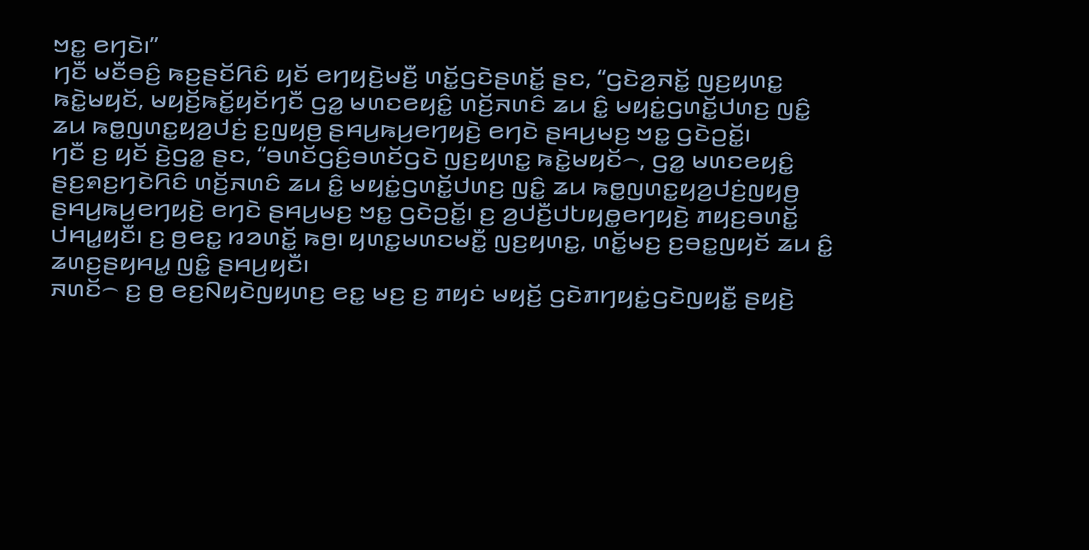ꤠꤢ꤭ ꤕꤚꤢꤧ꤯”
ꤚꤢꤪ ꤗꤢꤪꤋꤢꤨ꤬ ꤒꤢ꤬ꤔꤢꤩꤖꤢꤨ ꤟꤢꤩ ꤕꤚꤟꤢꤧ꤬ꤗꤢꤪ꤬ ꤛꤢꤩ꤭ꤞꤢꤧꤔꤛꤢꤩ꤭ ꤔꤢ, “ꤞꤢꤧꤤ꤬ꤏꤢꤩ꤭ ꤜꤢ꤬ꤟꤛꤢ꤭ ꤒꤢꤧ꤭ꤗꤟꤢꤩ, ꤗꤟꤢꤩ꤬ꤒꤢꤩ꤭ꤟꤢꤩꤚꤢꤪ ꤞꤤ꤭ ꤗꤛꤢꤕꤟꤢꤨ꤭ ꤛꤢꤩ꤬ꤏꤛꤢꤨ ꤘꤣ ꤢꤨ꤭ ꤗꤟꤢꤦ꤭ꤞꤛꤢꤩ꤭ꤓꤛꤢ꤬ ꤜꤢꤨ꤭ ꤘꤣ ꤒꤥ꤭ꤜꤛꤢ꤭ꤟꤤ꤬ꤓꤢꤦ꤬ ꤢ꤬ꤜꤟꤥ꤬ ꤔꤌꤣ꤬ꤒꤣ꤬ꤕꤚꤟꤢꤧ꤬ ꤕꤚꤢꤧ ꤔꤌꤣ꤬ꤗꤢ꤬ ꤠꤢ꤭ ꤞꤢꤧꤑꤢꤩ꤭꤯
ꤚꤢꤪ ꤢ꤬ ꤟꤢꤩ ꤢꤧ꤬ꤞꤤ꤭ ꤔꤢ, “ꤋꤛꤢꤩꤞꤢꤨ꤬ꤋꤛꤢꤩꤞꤢꤧ ꤜꤢ꤬ꤟꤛꤢ꤭ ꤒꤢꤧ꤭ꤗꤟꤢꤩ꤮, ꤞꤤ꤭ ꤗꤛꤢꤕꤟꤢꤨ꤭ ꤔꤢ꤬ꤎꤢ꤬ꤚꤢꤧꤖꤢꤨ ꤛꤢꤩ꤬ꤏꤛꤢꤨ ꤘꤣ ꤢꤨ꤭ ꤗꤟꤢꤦ꤭ꤞꤛꤢꤩ꤭ꤓꤛꤢ꤬ ꤜꤢꤨ꤭ ꤘꤣ ꤒꤥ꤭ꤜꤛꤢ꤭ꤟꤤ꤬ꤓꤢꤦ꤬ꤜꤟꤥ꤬ ꤔꤌꤣ꤬ꤒꤣ꤬ꤕꤚꤟꤢꤧ꤬ ꤕꤚꤢꤧ ꤔꤌꤣ꤬ꤗꤢ꤬ ꤠꤢ꤭ ꤞꤢꤧꤑꤢꤩ꤭꤯ ꤢ꤬ ꤤ꤬ꤓꤢꤪ꤬ꤓꤝꤟꤥ꤭ꤕꤚꤟꤢꤧ꤬ ꤊꤟꤢ꤬ꤋꤛꤢꤩ꤭ ꤓꤌꤣ꤭ꤟꤢꤪ꤯ ꤢ꤬ ꤥ꤬ꤕꤢ꤭ ꤙꤤꤛꤢꤩ꤭ ꤒꤥ꤬꤯ ꤟꤛꤢ꤭ꤗꤛꤢꤗꤢꤪ꤭ ꤜꤢ꤬ꤟꤛꤢ꤭, ꤛꤢꤩ꤭ꤗꤢ꤬ ꤢ꤬ꤋꤢ꤭ꤜꤟꤢꤩ ꤘꤣ ꤢꤨ꤭ ꤘꤛꤢ꤬ꤔꤟꤌꤣ꤭ ꤜꤢꤨ꤭ ꤔꤌꤣ꤬ꤟꤢꤪ꤯
ꤏꤛꤢꤩ꤮ ꤢ꤬ ꤥ꤬ ꤕꤢ꤬ꤡꤟꤢꤧꤜꤟꤛꤢ꤬ ꤕꤢ꤭ ꤗꤢ꤬ ꤢ꤬ ꤊꤟꤢꤦ ꤗꤟꤢꤩ꤬ ꤞꤢꤧꤊꤚꤟꤢꤦ꤭ꤞꤢꤧꤜꤟꤢꤪ꤭ ꤔꤟꤢꤧ꤬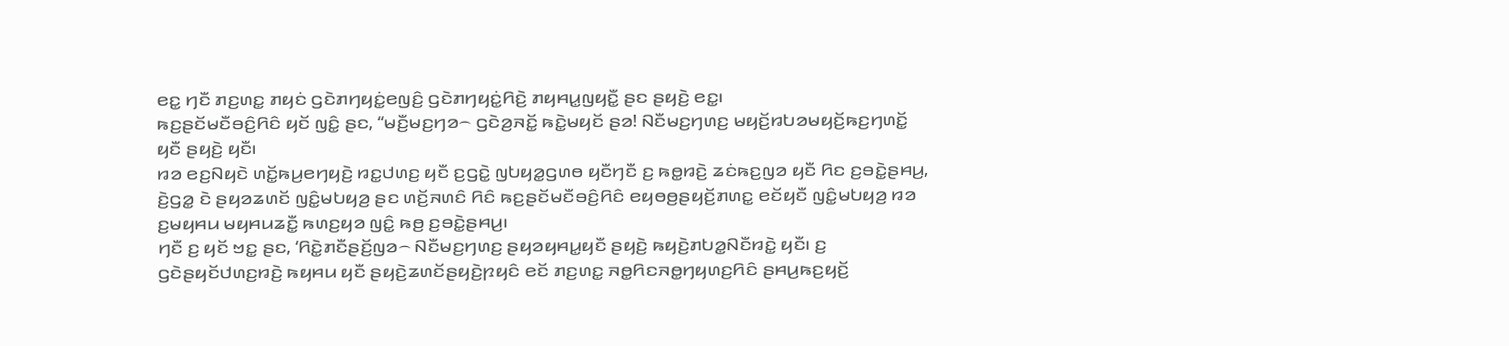ꤕꤢ꤭ ꤚꤢꤪ ꤊꤢ꤬ꤛꤢ꤭ ꤊꤟꤢꤦ ꤞꤢꤧꤊꤚꤟꤢꤦ꤭ꤕꤜꤢꤨ꤬ ꤞꤢꤧꤊꤚꤟꤢꤦ꤭ꤖꤢꤧ꤬ ꤊꤟꤌꤣ꤭ꤜꤟꤢꤪ꤭ ꤔꤢ ꤔꤟꤢꤧ꤬ ꤕꤢ꤭꤯
ꤒꤢ꤬ꤔꤢꤩꤗꤢꤪꤋꤢꤨ꤬ꤖꤢꤨ ꤟꤢꤩ ꤜꤢꤨ꤭ ꤔꤢ, “ꤗꤢꤪ꤬ꤗꤢ꤬ꤚꤤ꤮ ꤞꤢꤧꤤ꤬ꤏꤢꤩ꤭ ꤒꤢꤧ꤭ꤗꤟꤢꤩ ꤔꤤ! ꤡꤢꤪꤗꤢ꤬ꤚꤛꤢ꤬ ꤗꤟꤢꤩ꤬ꤙꤝꤤꤗꤟꤢꤩ꤬ꤒꤢ꤬ꤚꤛꤢꤩ꤭ ꤟꤢꤪ ꤔꤟꤢꤧ꤬ ꤟꤢꤪ꤯
ꤙꤤ ꤕꤢ꤬ꤡꤟꤢꤧ ꤛꤢꤩ꤭ꤒꤣ꤬ꤕꤚꤟꤢꤧ꤬ ꤙꤢ꤭ꤓꤛꤢ꤬ ꤟꤢꤪ ꤢ꤬ꤞꤢꤧ꤭ ꤜꤝꤟꤤ꤭ꤞꤛꤥ ꤟꤢꤪꤚꤢꤪ ꤢ꤬ ꤒꤥ꤭ꤙꤢꤧ꤬ ꤘꤢꤦꤒꤢ꤬ꤜꤤ ꤟꤢꤪ ꤖꤢ ꤢ꤬ꤋꤢꤧ꤭ꤔꤌꤣ꤬, ꤢꤧ꤬ꤞꤤ꤭ ꤢꤧ ꤔꤟꤤꤘꤛꤢꤩ ꤜꤢꤨ꤭ꤗꤝꤟꤤ꤬ ꤔꤢ ꤛꤢꤩ꤬ꤏꤛꤢꤨ ꤖꤢꤨ ꤒꤢ꤬ꤔꤢꤩꤗꤢꤪꤋꤢꤨ꤬ꤖꤢꤨ ꤕꤟꤥꤥ꤬ꤔꤟꤢꤩ꤬ꤊꤛꤢ꤭ ꤕꤢꤩꤟꤢꤪ ꤜꤢꤨ꤭ꤗꤝꤟꤤ꤬ ꤙꤤ ꤢ꤬ꤗꤟꤌꤣ ꤗꤟꤌꤣꤘꤢꤪ꤭ ꤒꤛꤢ꤬ꤟꤤ ꤜꤢꤨ꤭ ꤒꤥ꤬ ꤢ꤬ꤋꤢꤧ꤭ꤔꤌꤣ꤬꤯
ꤚꤢꤪ ꤢ꤬ ꤟꤢꤩ ꤠꤢ꤭ ꤔꤢ, ‘ꤖꤢꤧ꤭ꤊꤢꤪꤔꤢꤩ꤬ꤜꤤ꤮ ꤡꤢꤪꤗꤢ꤬ꤚꤛꤢ꤬ ꤔꤟꤤꤟꤌꤣ꤭ꤟꤢꤪ ꤔꤟꤢꤧ꤬ ꤒꤟꤢꤧ꤬ꤊꤝꤤ꤭ꤡꤢꤪꤙꤢꤧ꤭ ꤟꤢꤪ꤯ ꤢ꤬ ꤞꤢꤧꤔꤟꤢꤩꤓꤛꤢ꤬ꤙꤢꤧ꤬ ꤒꤟꤌꤣ ꤟꤢꤪ ꤔꤟꤢꤧ꤬ꤘꤛꤢꤩꤔꤟꤢꤧ꤬ꤐꤟꤢꤨ ꤕꤢꤩ ꤊꤢ꤬ꤛꤢ꤭ ꤏꤥ꤭ꤖꤢꤏꤥ꤭ꤚꤟꤛꤢ꤬ꤖꤢꤨ ꤔꤌꤣ꤬ꤒꤢ꤬ꤟꤢꤩ꤬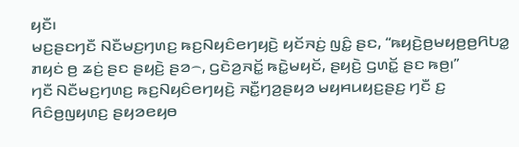ꤟꤢꤪ꤯
ꤗꤢ꤬ꤔꤢꤚꤢꤪ ꤡꤢꤪꤗꤢ꤬ꤚꤛꤢ꤬ ꤒꤢ꤬ꤡꤟꤢꤨꤕꤚꤟꤢꤧ꤬ ꤟꤢꤩꤏꤢꤦ꤬ ꤜꤢꤨ꤭ ꤔꤢ, “ꤒꤟꤢꤧ꤬ꤥ꤬ꤗꤟꤥ꤬ꤥ꤬ꤖꤝꤤ꤭ ꤊꤟꤢꤦ ꤥ꤬ ꤘꤢꤦ꤬ ꤔꤢ ꤔꤟꤢꤧ꤬ ꤔꤤ꤮, ꤞꤢꤧꤤ꤬ꤏꤢꤩ꤭ ꤒꤢꤧ꤭ꤗꤟꤢꤩ, ꤔꤟꤢꤧ꤬ ꤞꤛꤢꤩ꤭ ꤔꤢ ꤒꤥ꤬꤯”
ꤚꤢꤪ ꤡꤢꤪꤗꤢ꤬ꤚꤛꤢ꤬ ꤒꤢ꤬ꤡꤟꤢꤨꤕꤚꤟꤢꤧ꤬ ꤏꤢꤪ꤭ꤚꤤ꤬ꤔꤟꤤ ꤗꤟꤌꤣꤟꤢ꤬ꤔꤢ꤬ ꤚꤢꤪ ꤢ꤬ ꤖꤢꤨꤥ꤬ꤜꤟꤛꤢ꤬ ꤔꤟꤤꤕꤟꤥ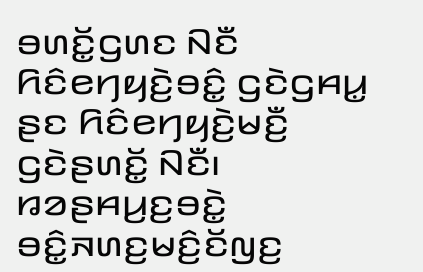ꤋꤛꤢꤩ꤭ꤞꤛꤢ ꤡꤢꤪ ꤖꤢꤨꤕꤚꤟꤢꤧ꤬ꤋꤢꤨ꤭ ꤞꤢꤧꤞꤌꤣ꤭ ꤔꤢ ꤖꤢꤨꤕꤚꤟꤢꤧ꤬ꤗꤢꤪ꤬ ꤞꤢꤧꤔꤛꤢꤩ꤭ ꤡꤢꤪ꤯ ꤙꤤꤔꤌꤣ꤬ꤢ꤬ꤋꤢꤧ꤭ ꤋꤢꤨ꤭ꤏꤛꤢ꤬ꤗꤢꤨ꤬ꤢꤩꤜꤢ꤬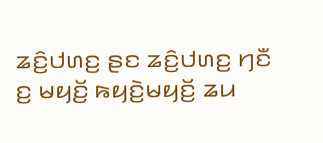ꤘꤢꤨ꤬ꤓꤛꤢ꤬ ꤔꤢ ꤘꤢꤨ꤬ꤓꤛꤢ꤬ ꤚꤢꤪ ꤢ꤬ ꤗꤟꤢꤩ꤬ ꤒꤟꤢꤧ꤬ꤗꤟꤢꤩ꤬ ꤘꤣ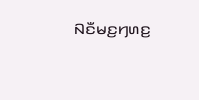ꤡꤢꤪꤗꤢ꤬ꤚꤛꤢ꤬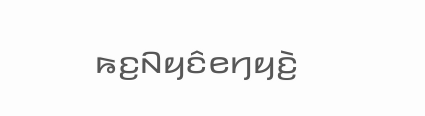ꤒꤢ꤬ꤡꤟꤢꤨꤕꤚꤟꤢꤧ꤬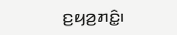ꤢ꤬ꤟꤤ꤬ꤊꤢꤨ꤭꤯